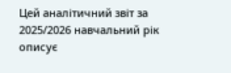Цей аналітичний звіт за 2025/2026 навчальний рік описує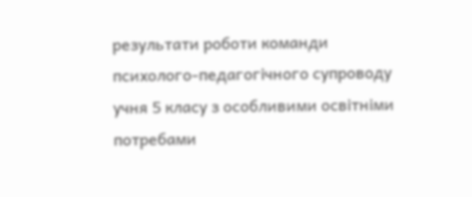результати роботи команди психолого-педагогічного супроводу учня 5 класу з особливими освітніми потребами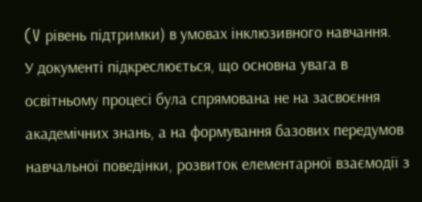(V рівень підтримки) в умовах інклюзивного навчання.
У документі підкреслюється, що основна увага в освітньому процесі була спрямована не на засвоєння академічних знань, а на формування базових передумов навчальної поведінки, розвиток елементарної взаємодії з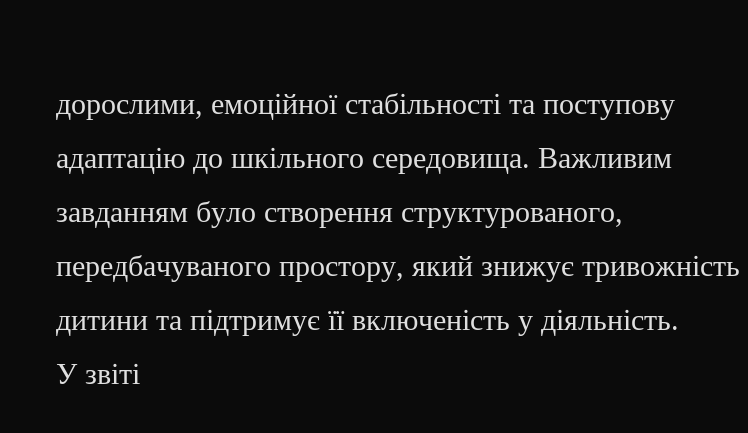дорослими, емоційної стабільності та поступову адаптацію до шкільного середовища. Важливим завданням було створення структурованого, передбачуваного простору, який знижує тривожність дитини та підтримує її включеність у діяльність.
У звіті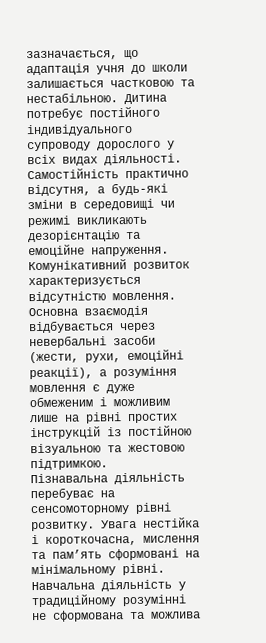зазначається, що адаптація учня до школи залишається частковою та нестабільною. Дитина потребує постійного індивідуального супроводу дорослого у всіх видах діяльності. Самостійність практично відсутня, а будь-які зміни в середовищі чи режимі викликають дезорієнтацію та емоційне напруження.
Комунікативний розвиток характеризується відсутністю мовлення. Основна взаємодія відбувається через невербальні засоби (жести, рухи, емоційні реакції), а розуміння мовлення є дуже обмеженим і можливим лише на рівні простих інструкцій із постійною візуальною та жестовою підтримкою.
Пізнавальна діяльність перебуває на сенсомоторному рівні розвитку. Увага нестійка і короткочасна, мислення та пам’ять сформовані на мінімальному рівні. Навчальна діяльність у традиційному розумінні не сформована та можлива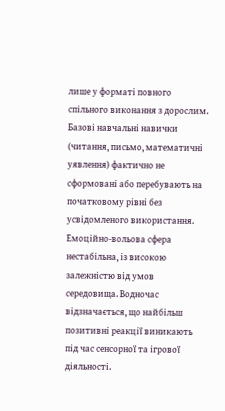лише у форматі повного спільного виконання з дорослим.
Базові навчальні навички (читання, письмо, математичні уявлення) фактично не сформовані або перебувають на початковому рівні без усвідомленого використання.
Емоційно-вольова сфера нестабільна, із високою залежністю від умов середовища. Водночас відзначається, що найбільш позитивні реакції виникають під час сенсорної та ігрової діяльності.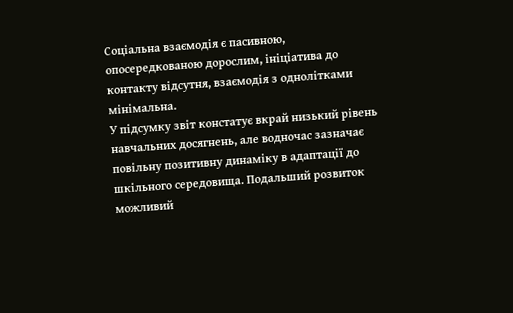Соціальна взаємодія є пасивною, опосередкованою дорослим, ініціатива до контакту відсутня, взаємодія з однолітками мінімальна.
У підсумку звіт констатує вкрай низький рівень навчальних досягнень, але водночас зазначає повільну позитивну динаміку в адаптації до шкільного середовища. Подальший розвиток можливий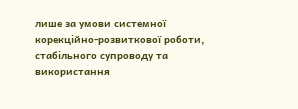лише за умови системної корекційно-розвиткової роботи, стабільного супроводу та використання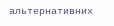альтернативних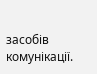засобів комунікації.